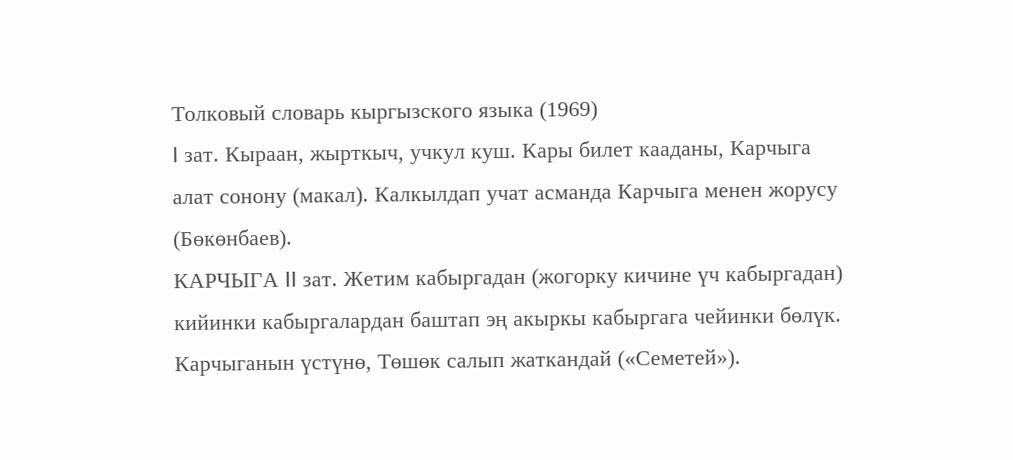Толковый словарь кыргызского языка (1969)
I зат. Кыраан, жырткыч, учкул куш. Кары билет кааданы, Карчыга алат сонону (макал). Калкылдап учат асманда Карчыга менен жорусу (Бөкөнбаев).
КАРЧЫГА II зат. Жетим кабыргадан (жогорку кичине үч кабыргадан) кийинки кабыргалардан баштап эң акыркы кабыргага чейинки бөлүк. Карчыганын үстүнө, Төшөк салып жаткандай («Семетей»).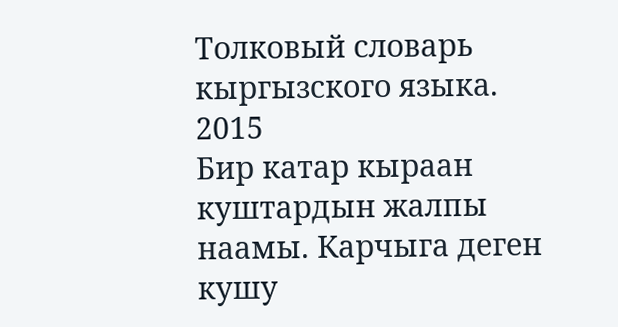Толковый словарь кыргызского языка. 2015
Бир катар кыраан куштардын жалпы наамы. Карчыга деген кушу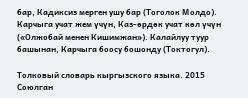бар, Кадиксиз мерген ушу бар (Тоголок Молдо). Карчыга учат жем үчүн, Каз-өрдөк учат көл үчүн («Олжобай менен Кишимжан»). Калайлуу туур башынан, Карчыга боосу бошонду (Токтогул).

Толковый словарь кыргызского языка. 2015
Союлган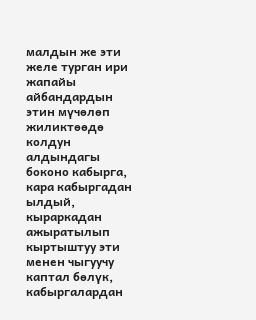малдын же эти желе турган ири жапайы айбандардын этин мүчөлөп жиликтөөдө колдун алдындагы боконо кабырга, кара кабыргадан ылдый, кыраркадан ажыратылып кыртыштуу эти менен чыгуучу каптал бөлүк, кабыргалардан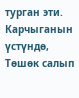турган эти. Карчыганын үстүндө, Төшөк салып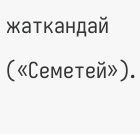жаткандай («Семетей»).